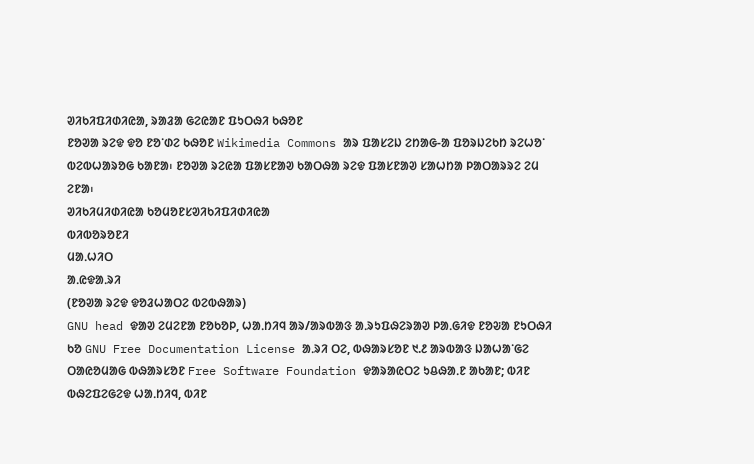ᱣᱤᱠᱤᱯᱤᱰᱤᱭᱟ, ᱨᱟᱲᱟ ᱜᱮᱭᱟᱱ ᱯᱩᱛᱷᱤ ᱠᱷᱚᱱ
ᱱᱚᱣᱟ ᱨᱮᱫ ᱫᱚ ᱱᱚᱸᱰᱮ ᱠᱷᱚᱱ Wikimedia Commons ᱟᱨ ᱯᱟᱥᱮᱡ ᱮᱴᱟᱜ-ᱟ ᱯᱚᱨᱡᱮᱠᱴ ᱨᱮᱦᱚᱸ ᱵᱮᱵᱦᱟᱨᱚᱜ ᱠᱟᱱᱟ᱾ ᱱᱚᱣᱟ ᱨᱮᱭᱟ ᱯᱟᱥᱱᱟᱣ ᱠᱟᱛᱷᱟ ᱨᱮᱫ ᱯᱟᱥᱱᱟᱣ ᱥᱟᱦᱴᱟ ᱞᱟᱛᱟᱨᱨᱮ ᱮᱢ ᱮᱱᱟ᱾
ᱣᱤᱠᱤᱢᱤᱰᱤᱭᱟ ᱠᱚᱢᱚᱱᱥᱣᱤᱠᱤᱯᱤᱰᱤᱭᱟ
ᱵᱤᱵᱚᱨᱚᱱᱤ
ᱢᱟᱹᱦᱤᱛ
ᱟᱹᱭᱫᱟᱹᱨᱤ
(ᱱᱚᱣᱟ ᱨᱮᱫ ᱫᱚᱲᱦᱟᱛᱮ ᱵᱮᱵᱷᱟᱨ)
GNU head ᱫᱟᱣ ᱮᱢᱮᱱᱟ ᱱᱚᱠᱚᱞ, ᱦᱟᱹᱴᱤᱧ ᱟᱨ/ᱟᱨᱵᱟᱝ ᱟᱹᱨᱩᱯᱷᱮᱨᱟᱣ ᱞᱟᱹᱜᱤᱫ ᱱᱚᱶᱟ ᱱᱩᱛᱷᱤ ᱠᱚ GNU Free Documentation License ᱟᱹᱨᱤ ᱛᱮ, ᱵᱷᱟᱨᱥᱚᱱ ᱑.᱒ ᱟᱨᱵᱟᱝ ᱡᱟᱦᱟᱸᱜᱮ ᱛᱟᱭᱚᱢᱟᱜ ᱵᱷᱟᱨᱥᱚᱱ Free Software Foundation ᱫᱟᱨᱟᱭᱛᱮ ᱩᱪᱷᱟᱹᱱ ᱟᱠᱟᱱ; ᱵᱤᱱ ᱵᱷᱮᱯᱮᱜᱮᱫ ᱦᱟᱹᱴᱤᱧ, ᱵᱤᱱ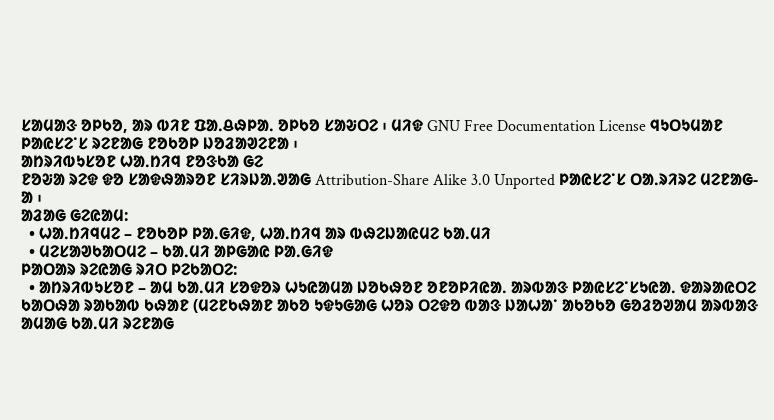ᱥᱟᱢᱟᱝ ᱚᱞᱠᱚ, ᱟᱨ ᱵᱤᱱ ᱯᱟᱹᱪᱷᱞᱟᱹ ᱚᱞᱠᱚ ᱥᱟᱶᱛᱮ ᱾ ᱢᱤᱫ GNU Free Documentation License ᱧᱩᱛᱩᱢᱟᱱ ᱞᱟᱭᱥᱮᱸᱥ ᱨᱮᱱᱟᱜ ᱱᱚᱠᱚᱞ ᱡᱚᱲᱟᱣᱮᱱᱟ ᱾
ᱟᱴᱨᱤᱵᱩᱥᱚᱱ ᱦᱟᱹᱴᱤᱧ ᱱᱚᱝᱠᱟ ᱜᱮ
ᱱᱚᱶᱟ ᱨᱮᱫ ᱫᱚ ᱥᱟᱫᱷᱟᱨᱚᱱ ᱥᱤᱨᱡᱟᱹᱣᱟᱜ Attribution-Share Alike 3.0 Unported ᱞᱟᱭᱥᱮᱸᱥ ᱛᱟᱹᱨᱤᱨᱮ ᱢᱮᱱᱟᱜ-ᱟ ᱾
ᱟᱲᱟᱜ ᱜᱮᱭᱟᱢ:
  • ᱦᱟᱹᱴᱤᱧᱢᱮ – ᱱᱚᱠᱚᱞ ᱞᱟᱹᱜᱤᱫ, ᱦᱟᱹᱴᱤᱧ ᱟᱨ ᱵᱷᱮᱡᱟᱭᱢᱮ ᱠᱟᱹᱢᱤ
  • ᱢᱮᱥᱟᱣᱠᱟᱛᱢᱮ – ᱠᱟᱹᱢᱤ ᱟᱞᱜᱟᱭ ᱞᱟᱹᱜᱤᱫ
ᱞᱟᱛᱟᱨ ᱨᱮᱭᱟᱜ ᱨᱤᱛ ᱞᱮᱠᱟᱛᱮ:
  • ᱟᱴᱨᱤᱵᱩᱥᱚᱱ – ᱟᱢ ᱠᱟᱹᱢᱤ ᱥᱚᱫᱚᱨ ᱦᱩᱭᱟᱢᱟ ᱡᱚᱠᱷᱚᱱ ᱚᱱᱚᱞᱤᱭᱟᱹ ᱟᱨᱵᱟᱝ ᱞᱟᱭᱥᱮᱸᱥᱩᱭᱟᱹ ᱫᱟᱨᱟᱭᱛᱮ ᱠᱟᱛᱷᱟ ᱨᱟᱠᱟᱵ ᱠᱷᱟᱱ (ᱢᱮᱱᱠᱷᱟᱱ ᱟᱠᱚ ᱩᱫᱩᱜᱟᱜ ᱦᱚᱨ ᱛᱮᱫᱚ ᱵᱟᱝ ᱡᱟᱦᱟᱸ ᱟᱠᱚᱠᱚ ᱜᱚᱲᱚᱣᱟᱢ ᱟᱨᱵᱟᱝ ᱟᱢᱟᱜ ᱠᱟᱹᱢᱤ ᱨᱮᱱᱟᱜ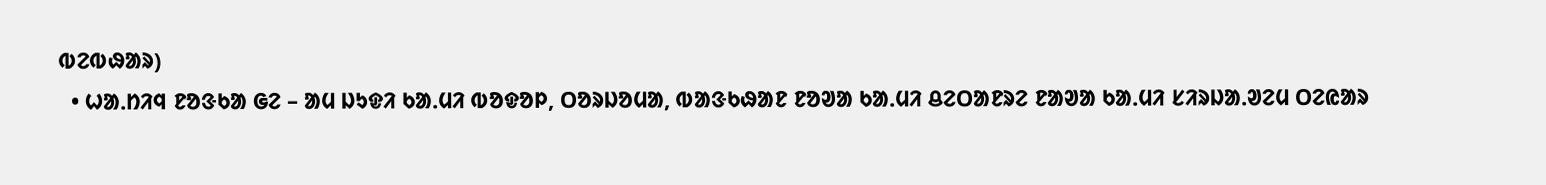ᱵᱮᱵᱷᱟᱨ)
  • ᱦᱟᱹᱴᱤᱧ ᱱᱚᱝᱠᱟ ᱜᱮ – ᱟᱢ ᱡᱩᱫᱤ ᱠᱟᱹᱢᱤ ᱵᱚᱫᱚᱞ, ᱛᱚᱨᱡᱚᱢᱟ, ᱵᱟᱝᱠᱷᱟᱱ ᱱᱚᱣᱟ ᱠᱟᱹᱢᱤ ᱪᱮᱛᱟᱱᱨᱮ ᱱᱟᱣᱟ ᱠᱟᱹᱢᱤ ᱥᱤᱨᱡᱟᱹᱣᱮᱢ ᱛᱮᱭᱟᱨ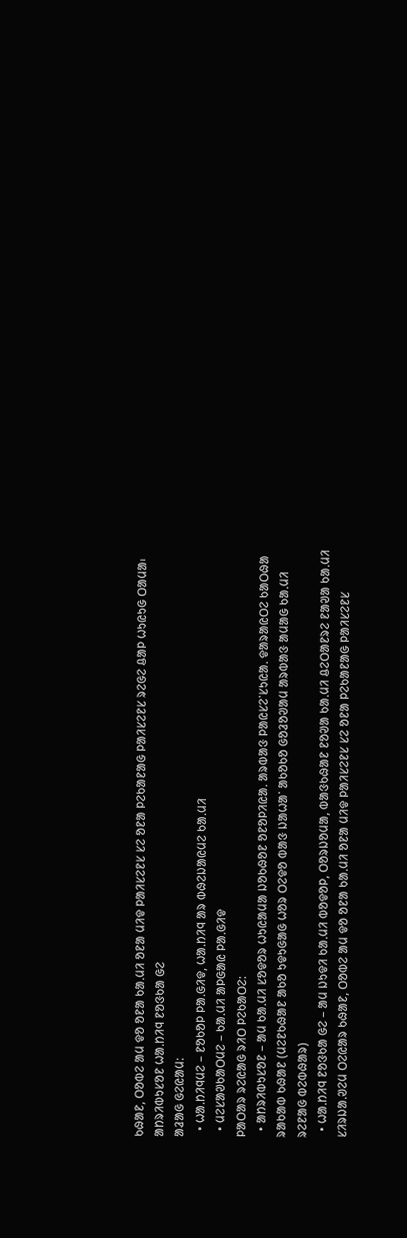ᱠᱷᱟᱱ, ᱛᱚᱵᱮ ᱟᱢ ᱫᱚ ᱚᱱᱟ ᱠᱟᱹᱢᱤ ᱚᱱᱟ ᱢᱤᱫ ᱞᱟᱤᱥᱮᱱᱥ ᱥᱮ ᱚᱱᱟ ᱞᱮᱠᱟᱱᱟᱜ ᱞᱟᱤᱥᱮᱱᱥ ᱨᱮᱜᱮ ᱪᱟᱞ ᱦᱩᱭᱩᱜ ᱛᱟᱢᱟ᱾
ᱟᱴᱨᱤᱵᱩᱥᱚᱱ ᱦᱟᱹᱴᱤᱧ ᱱᱚᱝᱠᱟ ᱜᱮ
ᱟᱲᱟᱜ ᱜᱮᱭᱟᱢ:
  • ᱦᱟᱹᱴᱤᱧᱢᱮ – ᱱᱚᱠᱚᱞ ᱞᱟᱹᱜᱤᱫ, ᱦᱟᱹᱴᱤᱧ ᱟᱨ ᱵᱷᱮᱡᱟᱭᱢᱮ ᱠᱟᱹᱢᱤ
  • ᱢᱮᱥᱟᱣᱠᱟᱛᱢᱮ – ᱠᱟᱹᱢᱤ ᱟᱞᱜᱟᱭ ᱞᱟᱹᱜᱤᱫ
ᱞᱟᱛᱟᱨ ᱨᱮᱭᱟᱜ ᱨᱤᱛ ᱞᱮᱠᱟᱛᱮ:
  • ᱟᱴᱨᱤᱵᱩᱥᱚᱱ – ᱟᱢ ᱠᱟᱹᱢᱤ ᱥᱚᱫᱚᱨ ᱦᱩᱭᱟᱢᱟ ᱡᱚᱠᱷᱚᱱ ᱚᱱᱚᱞᱤᱭᱟᱹ ᱟᱨᱵᱟᱝ ᱞᱟᱭᱥᱮᱸᱥᱩᱭᱟᱹ ᱫᱟᱨᱟᱭᱛᱮ ᱠᱟᱛᱷᱟ ᱨᱟᱠᱟᱵ ᱠᱷᱟᱱ (ᱢᱮᱱᱠᱷᱟᱱ ᱟᱠᱚ ᱩᱫᱩᱜᱟᱜ ᱦᱚᱨ ᱛᱮᱫᱚ ᱵᱟᱝ ᱡᱟᱦᱟᱸ ᱟᱠᱚᱠᱚ ᱜᱚᱲᱚᱣᱟᱢ ᱟᱨᱵᱟᱝ ᱟᱢᱟᱜ ᱠᱟᱹᱢᱤ ᱨᱮᱱᱟᱜ ᱵᱮᱵᱷᱟᱨ)
  • ᱦᱟᱹᱴᱤᱧ ᱱᱚᱝᱠᱟ ᱜᱮ – ᱟᱢ ᱡᱩᱫᱤ ᱠᱟᱹᱢᱤ ᱵᱚᱫᱚᱞ, ᱛᱚᱨᱡᱚᱢᱟ, ᱵᱟᱝᱠᱷᱟᱱ ᱱᱚᱣᱟ ᱠᱟᱹᱢᱤ ᱪᱮᱛᱟᱱᱨᱮ ᱱᱟᱣᱟ ᱠᱟᱹᱢᱤ ᱥᱤᱨᱡᱟᱹᱣᱮᱢ ᱛᱮᱭᱟᱨ ᱠᱷᱟᱱ, ᱛᱚᱵᱮ ᱟᱢ ᱫᱚ ᱚᱱᱟ ᱠᱟᱹᱢᱤ ᱚᱱᱟ ᱢᱤᱫ ᱞᱟᱤᱥᱮᱱᱥ ᱥᱮ ᱚᱱᱟ ᱞᱮᱠᱟᱱᱟᱜ ᱞᱟᱤᱥᱮᱱᱥ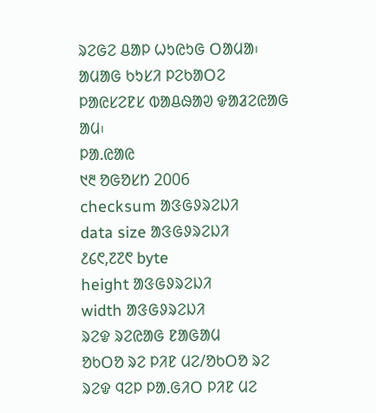ᱨᱮᱜᱮ ᱪᱟᱞ ᱦᱩᱭᱩᱜ ᱛᱟᱢᱟ᱾
ᱟᱢᱟᱜ ᱠᱩᱥᱤ ᱞᱮᱠᱟᱛᱮ ᱞᱟᱭᱥᱮᱱᱥ ᱵᱟᱪᱷᱟᱣ ᱫᱟᱲᱮᱭᱟᱜ ᱟᱢ᱾
ᱞᱟ.ᱭᱟᱭ
᱑᱓ ᱚᱜᱚᱥᱴ 2006
checksum ᱟᱝᱜᱽᱨᱮᱡᱤ
data size ᱟᱝᱜᱽᱨᱮᱡᱤ
᱒᱔᱖,᱗᱗᱖ byte
height ᱟᱝᱜᱽᱨᱮᱡᱤ
width ᱟᱝᱜᱽᱨᱮᱡᱤ
ᱨᱮᱫ ᱨᱮᱭᱟᱜ ᱱᱟᱜᱟᱢ
ᱚᱠᱛᱚ ᱨᱮ ᱞᱤᱱ ᱢᱮ/ᱚᱠᱛᱚ ᱨᱮ ᱨᱮᱫ ᱧᱮᱞ ᱞᱟᱹᱜᱤᱛ ᱞᱤᱱ ᱢᱮ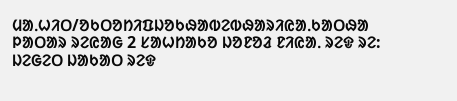ᱢᱟᱹᱦᱤᱛ/ᱚᱠᱛᱚᱴᱤᱯᱡᱚᱠᱷᱟᱵᱮᱵᱷᱟᱨᱤᱭᱟᱹᱠᱟᱛᱷᱟ
ᱞᱟᱛᱟᱨ ᱨᱮᱭᱟᱜ 2 ᱥᱟᱦᱴᱟᱠᱚ ᱡᱚᱱᱚᱲ ᱱᱤᱭᱟᱹ ᱨᱮᱫ ᱨᱮ:
ᱡᱮᱜᱮᱛ ᱡᱟᱠᱟᱛ ᱨᱮᱫ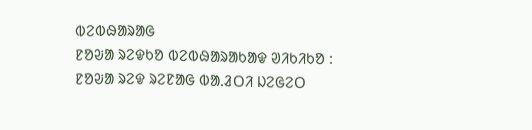ᱵᱮᱵᱷᱟᱨᱟᱜ
ᱱᱚᱶᱟ ᱨᱮᱫᱠᱚ ᱵᱮᱵᱷᱟᱨᱟᱠᱟᱫ ᱣᱤᱠᱤᱠᱚ :
ᱱᱚᱶᱟ ᱨᱮᱫ ᱨᱮᱱᱟᱜ ᱵᱟᱹᱲᱛᱤ ᱡᱮᱜᱮᱛ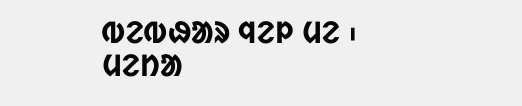ᱵᱮᱵᱷᱟᱨ ᱧᱮᱞ ᱢᱮ ᱾
ᱢᱮᱴᱟ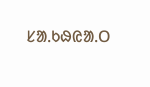ᱥᱟᱹᱠᱷᱭᱟᱹᱛ